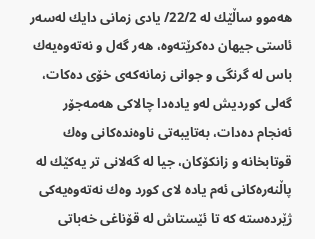هه‌موو ساڵێك له‌ 22/2/ يادى زمانى دايك له‌سه‌ر ئاستى جيهان ده‌كرێته‌وه‌، هه‌ر گه‌ل و نه‌ته‌وه‌يه‌ك باس له‌ گرنگى و جوانى زمانه‌كه‌ى خۆى ده‌كات، گه‌لى كورديش له‌و ياده‌دا چالاكى هه‌مه‌جۆر ئه‌نجام ده‌دات، به‌تايبه‌تى ناوه‌نده‌كانى وه‌ك قوتابخانه‌ و زانكۆكان، جيا له‌ گه‌لانى تر يه‌كێك له‌ پاڵنه‌ره‌كانى ئه‌م ياده‌ لاى كورد وه‌ك نه‌ته‌وه‌يه‌كى ژێرده‌ستە كه‌ تا ئێستاش له‌ قۆناغى خه‌باتى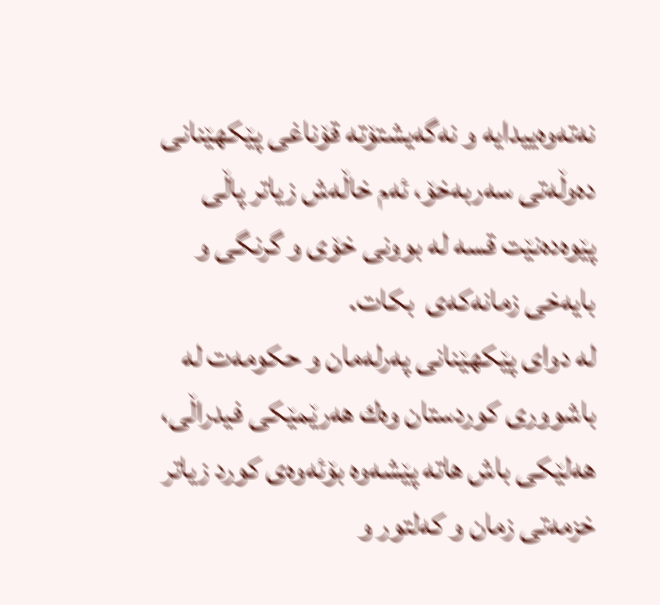نه‌ته‌وه‌ييدايه ‌و نه‌گه‌يشتۆ‌ته‌ قۆناغى پێكهێنانى ده‌وڵه‌تى سه‌ربه‌خۆ، ئه‌م خاڵه‌ش زياتر پاڵى پێوه‌ده‌نێت قسه‌ له‌ بوونى خۆى و گرنگى و بايه‌‌خى زمانه‌كه‌ى  بكات.
له‌ دواى پێكهێنانى په‌رله‌مان و حكومه‌ت له‌ باشوورى كوردستان وه‌ك هه‌رێمێكى فيدراڵى، هه‌لێكى باش هاته‌ پێشه‌وه‌ بۆئه‌وه‌ى كورد زياتر خزمه‌تى زمان و كه‌لتور و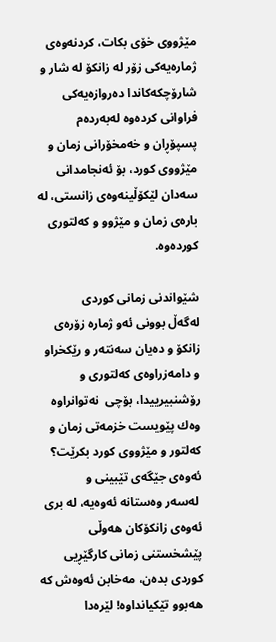مێژووى خۆى بكات، كردنه‌وه‌ى ژماره‌يه‌كى زۆر لە زانكۆ له‌ شار و شارۆچكه‌كاندا ده‌روازه‌يه‌كى فراوانى كرده‌وه‌ له‌به‌رده‌م پسپۆڕان و خه‌مخۆرانى زمان و مێژووى كورد، بۆ ئه‌نجامدانى سه‌دان لێكۆڵينه‌وه‌ى زانستى، له‌ باره‌ى زمان و مێژوو و كه‌لتورى كورده‌وه‌.

شێواندنی زمانی کوردی
له‌گه‌ڵ بوونى ئه‌و ژماره‌ زۆره‌ى زانكۆ و ده‌يان سه‌نته‌ر و رێكخراو و دامه‌زراوه‌ى كه‌لتورى و رۆشنبيرییدا، بۆچی  نه‌توانراوه‌ وه‌ك پێويست خزمه‌تى زمان و كه‌لتور و مێژووى كورد بكرێت؟ ئه‌وه‌ى جێگه‌ى تێبينى و
 له‌سه‌ر وه‌ستانه‌ ئه‌وه‌يه،‌ له ‌برى ئه‌وه‌ى زانكۆكان هه‌وڵى پێشخستنى زمانى كارگێڕیی كوردى بده‌ن، مه‌خابن ئه‌وه‌ش كه‌ هه‌بوو تێكيانداوە! لێره‌دا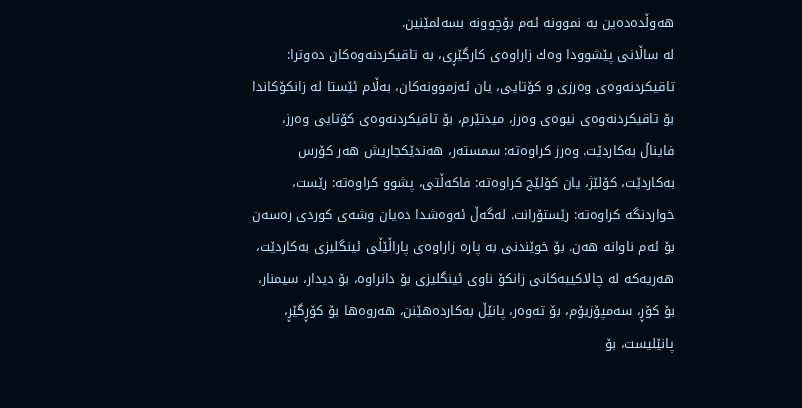هه‌وڵده‌ده‌ين به‌ نموونه‌ ئه‌م بۆچوونه‌ بسه‌لمێنين.
له ‌ساڵانى پێشوودا وه‌ك زاراوه‌ى كارگێڕى، به‌ تاقيكردنه‌وه‌كان ده‌وترا: تاقيكردنه‌وه‌ى وه‌رزى و كۆتايى‌، يان ئه‌زموونه‌كان، به‌ڵام ئێستا له‌ زانكۆكاندا بۆ تاقيكردنه‌وه‌ى نيوه‌ى و‌ه‌رز، ميدتێرم، بۆ تاقيكردنه‌وه‌ى كۆتايى وه‌رز، فايناڵ به‌كاردێت. وه‌رز كراوه‌ته: سمسته‌ر، هه‌ندێکجاريش هه‌ر كۆرس به‌كاردێت، كۆلێژ، يان كۆلێج كراوه‌ته: فاكه‌ڵتى، پشوو كراوه‌ته‌: رێست، خواردنگه‌ كراوه‌ته: رێستۆرانت. له‌گه‌ڵ ئه‌وه‌شدا ده‌يان وشه‌ى كوردى ره‌سه‌ن بۆ ئه‌م ناوانه‌ هه‌‌ن. بۆ خوێندنى به‌ پاره‌ زاراوه‌ى پاراڵێڵى ئينگليزى به‌كاردێت، هه‌ريه‌كه‌ له‌ چالاكيیه‌كانى زانكۆ ناوى ئينگليزى بۆ دانراوه‌، بۆ ديدار، سيمنار، بۆ كۆڕ، سه‌مپۆزيۆم، بۆ ته‌وه‌ر، پانێڵ به‌كارده‌هێنن، هه‌روه‌ها بۆ كۆڕگێڕ، پانێلیست، بۆ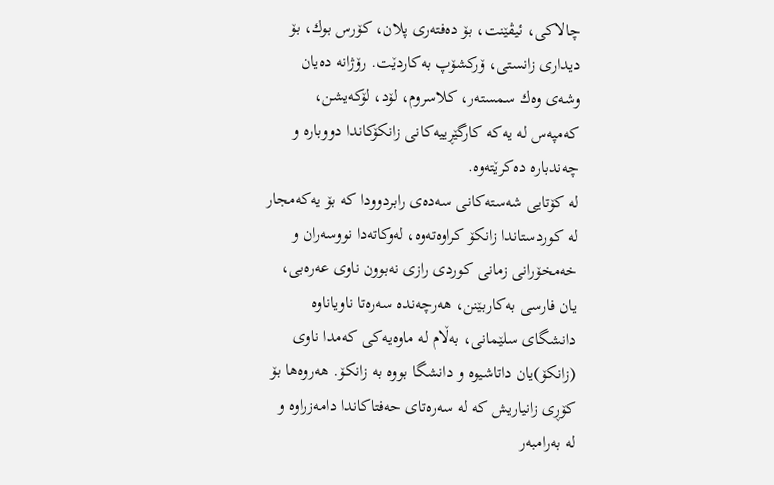چالاكى، ئيڤێنت، بۆ ده‌‌فته‌رى پلان، كۆرس بوك، بۆ ديدارى زانستى، ۆركشۆپ به‌كاردێت. رۆژانه‌ ده‌يان وشه‌ى وه‌ك سمسته‌ر، كلاسروم، لۆد، لۆكه‌يشن، كه‌مپه‌س له‌ يه‌كه‌ كارگێڕييه‌كانى زانكۆكاندا دووباره ‌و چه‌ندباره‌ ده‌كرێته‌وه‌.
له‌ كۆتايى شه‌سته‌كانى سه‌ده‌ى رابردوودا كه‌ بۆ يه‌كه‌مجار له‌ كوردستاندا زانكۆ كراوه‌ته‌وه‌، له‌وكاته‌دا نووسه‌ران و خه‌مخۆرانى زمانى كوردى رازى نه‌بوون ناوى عه‌ره‌بى، يان فارسى به‌كاربێنن، هه‌رچه‌نده‌ سه‌ره‌تا ناوياناوه‌ دانشگاى سلێمانى، به‌ڵام له‌ ماوه‌يه‌كى كه‌مدا ناوى
(زانكۆ)يان داتاشيوه‌ و دانشگا بووه‌ به‌ زانكۆ. هه‌روه‌ها بۆ كۆڕى زانياريش كه‌ له‌ سه‌ره‌تاى حه‌فتاكاندا دامه‌زراوه‌ و‌ له ‌به‌رامبه‌ر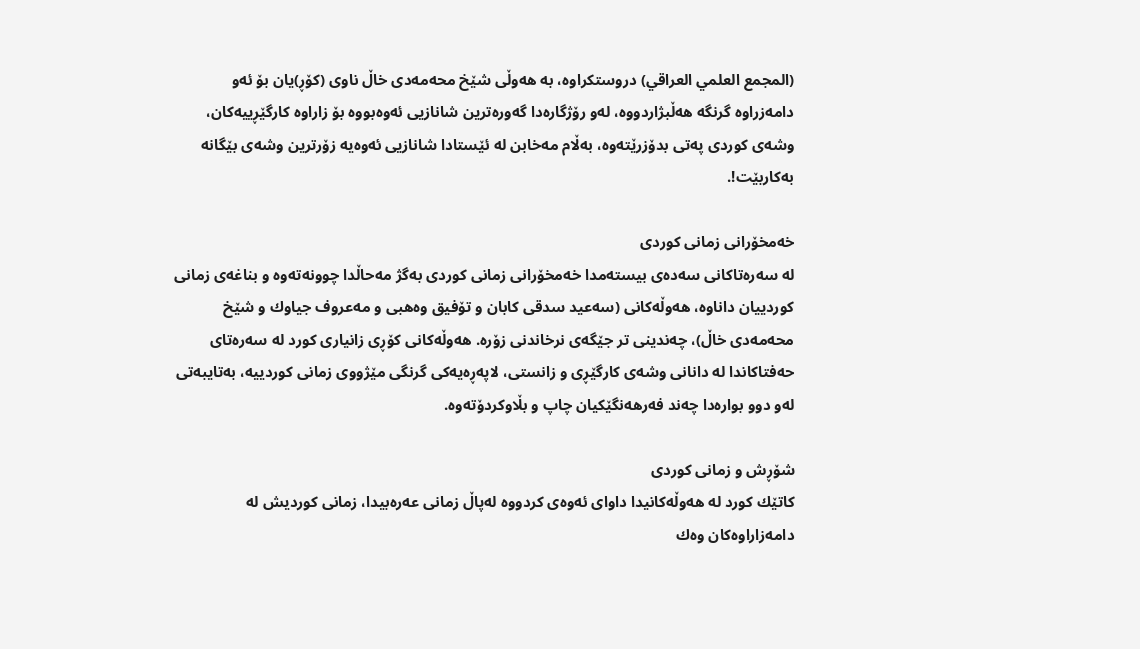(المجمع العلمي العراقي) دروستكراوه‌، به‌ هه‌وڵى شێخ محه‌مه‌دى خاڵ ناوى (كۆڕ)يان بۆ ئه‌و دامه‌زراوه‌ گرنگه‌ هه‌ڵبژاردووه‌، له‌و رۆژگاره‌دا گه‌وره‌ترين شانازیى ئه‌وه‌بووه‌ بۆ زاراوه‌ كارگێڕييه‌كان، وشه‌ى كوردى په‌تى بدۆزرێته‌وه‌، به‌ڵام مه‌خابن له‌ ئێستادا شانازیى ئه‌وه‌يه‌ زۆرترين وشه‌ى بێگانه‌ به‌كاربێت!.

خه‌مخۆرانى زمانى كوردى
له‌ سه‌ره‌تاكانى سه‌ده‌ى بيسته‌مدا خه‌مخۆرانى زمانى كوردى به‌گژ مه‌حاڵدا چوونه‌ته‌وه‌ و بناغه‌ى زمانى كوردیيان داناوه‌، هه‌وڵه‌كانى (سه‌عيد سدقى كابان و تۆفيق وه‌هبى و مه‌عروف جياوك و شێخ محه‌مه‌دى خاڵ)، چه‌ندینى تر جێگه‌ى نرخاندنى زۆره. هه‌وڵه‌كانى كۆڕى زانيارى كورد له‌ سه‌ره‌تاى حه‌فتاكاندا له‌ دانانى وشه‌ى كارگێڕى و زانستى، لاپه‌ڕه‌يه‌كى گرنگى مێژووى زمانى كوردييه‌، به‌تايبه‌تى له‌و دوو بواره‌دا چه‌ند فه‌رهه‌نگێكيان چاپ و بڵاوكردۆته‌‌وه‌.

شۆڕش و زمانی کوردی
كاتێك كورد له‌ هه‌وڵه‌كانيدا داواى ئه‌وه‌ى كردووه‌ له‌پاڵ زمانى عه‌ره‌بيدا، زمانى كورديش له‌ دامه‌زاراوه‌كان وه‌ك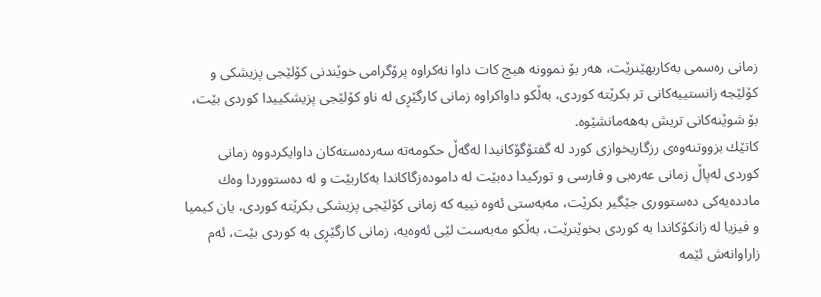زمانى ره‌سمى به‌كاربهێنرێت، هه‌ر بۆ نموونه‌ هيچ كات داوا نه‌كراوه‌ پرۆگرامى خوێندنى كۆلێجى پزيشكى و كۆلێجه‌ زانستيیه‌كانى تر بكرێته‌ كوردى، به‌ڵكو داواكراوه‌ زمانى كارگێڕى له‌ ناو كۆلێجى پزيشكيیدا كوردى بێت، بۆ شوێنه‌كانى تريش به‌هه‌مانشێوه‌.
كاتێك بزووتنەوەی رزگاریخوازی كورد له‌ گفتۆگۆكانيدا له‌گه‌ڵ حكومه‌ته‌ سه‌رده‌سته‌كان داوایكردووه‌ زمانى كوردى له‌پاڵ زمانى عه‌ره‌بى و فارسى و توركيدا ده‌بێت له‌ داموده‌زگاكاندا به‌كاربێت و له‌ ده‌ستووردا وه‌ك مادده‌يه‌كى ده‌ستوورى جێگير بكرێت، مه‌به‌ستى ئه‌وه‌ نيیه‌ كه‌ زمانى كۆلێجى پزيشكى بكرێته‌ كوردى، يان كيميا و فيزيا له‌ زانكۆكاندا به‌ كوردى بخوێنرێت، به‌ڵكو مه‌به‌ست لێى ئه‌وه‌يه‌، زمانى كارگێڕى به‌ كوردى بێت، ئه‌م زاراوانه‌ش ئێمه‌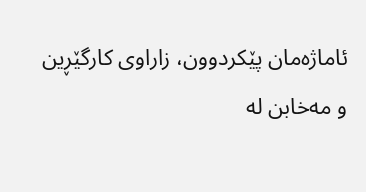ئاماژەمان پێكردوون، زاراوى كارگێڕين و مه‌خابن له‌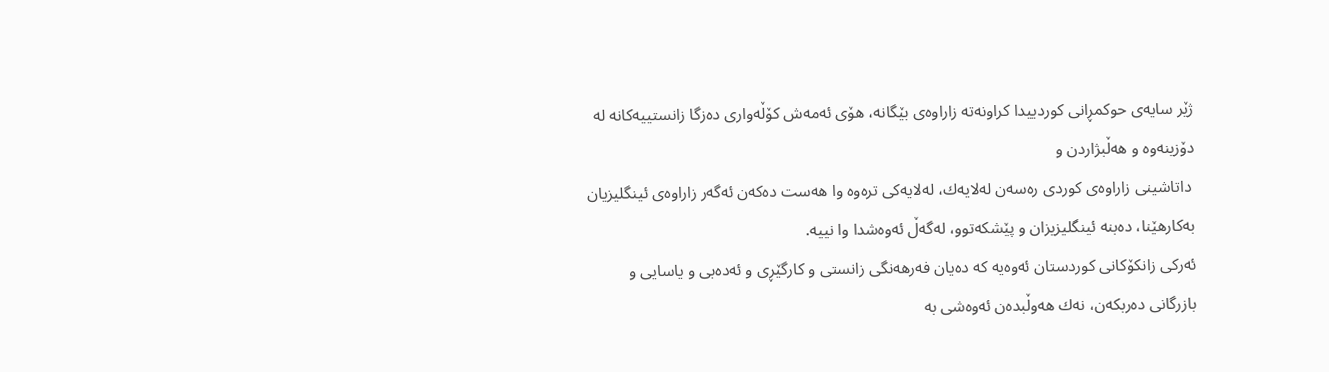ژێر سایەی حوكمڕانى كورديیدا كراونه‌ته‌ زاراوه‌ى بێگانه، هۆى ئه‌مه‌ش كۆڵه‌وارى ده‌زگا زانستيیه‌كانه‌ له‌ دۆزينه‌وه‌ و هه‌ڵبژاردن و
 داتاشينى زاراوه‌ى كوردى ره‌سه‌ن له‌لايه‌ك، له‌لايه‌كى تره‌وه‌ وا هه‌ست ده‌كه‌ن ئه‌گه‌ر زاراوه‌ى ئينگليزيان به‌كارهێنا، ده‌بنه‌ ئينگليزیزان و پێشكه‌توو، له‌گه‌ڵ ئه‌وه‌شدا وا نیيه‌.
ئه‌ركى زانكۆكانى كوردستان ئه‌وه‌يه‌ كه‌ ده‌يان فه‌رهه‌نگى زانستى و كارگێڕی و ئه‌ده‌بى و ياسايى و بازرگانى ده‌ربكەن، نه‌ك هه‌وڵبدەن ئه‌وه‌شى به‌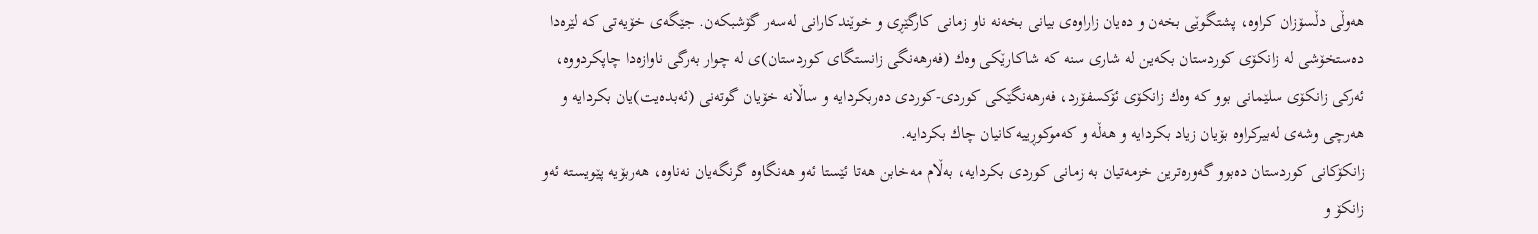هه‌وڵى دڵسۆزان كراوه،‌ پشتگوێى بخەن و ده‌يان زاراوه‌ى بيانى بخەنە‌ ناو زمانى كار‌گێڕى و خوێندكارانى له‌سه‌ر گۆشبكەن. جێگه‌ى خۆيه‌تى كه‌ لێره‌دا دەستخۆشى له‌ زانكۆى كوردستان بكه‌ين له‌ شارى سنه‌ كه‌ شاكارێكى وه‌ك (فه‌رهه‌نگى زانستگاى كوردستان)ی له‌ چوار به‌رگى ناوازه‌دا چاپكردووه‌، ئه‌ركى زانكۆى سلێمانى بوو كه‌ وه‌ك زانكۆى ئۆكسفۆرد، فه‌رهه‌نگێكى كوردى-كوردى ده‌ربكردايه‌ و ساڵانه‌ خۆيان گوته‌نى (ئه‌بده‌يت)يان بكردايه‌ و هه‌رچى وشه‌ى له‌بيركراوه‌ بۆيان زياد بكردايه ‌و هه‌ڵه‌ و كه‌موكوڕييه‌كانيان چاك بكردايه‌.
زانكۆكانى كوردستان ده‌بوو گه‌وره‌ترين خزمه‌تيان به‌ زمانى كوردى بكردايه‌، به‌ڵام مه‌خابن هه‌تا ئێستا ئه‌و هه‌نگاوه‌ گرنگه‌يان نه‌ناوه‌، هه‌ربۆيه‌ پێويسته ئه‌و زانكۆ و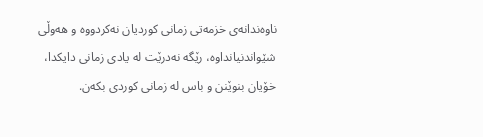ناوه‌ندانه‌ى خزمه‌تى زمانى كورديان نه‌كردووه ‌و هه‌وڵى شێواندنيانداوه،‌ رێگه‌ نه‌درێت له‌ يادى زمانى دايكدا، خۆيان بنوێنن و باس له‌ زمانى كوردى بكه‌ن.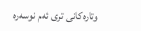وتارەکانی تری ئەم نوسەرە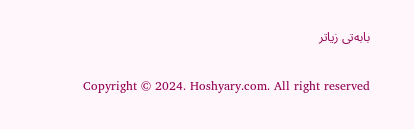بابەتی زیاتر

Copyright © 2024. Hoshyary.com. All right reserved